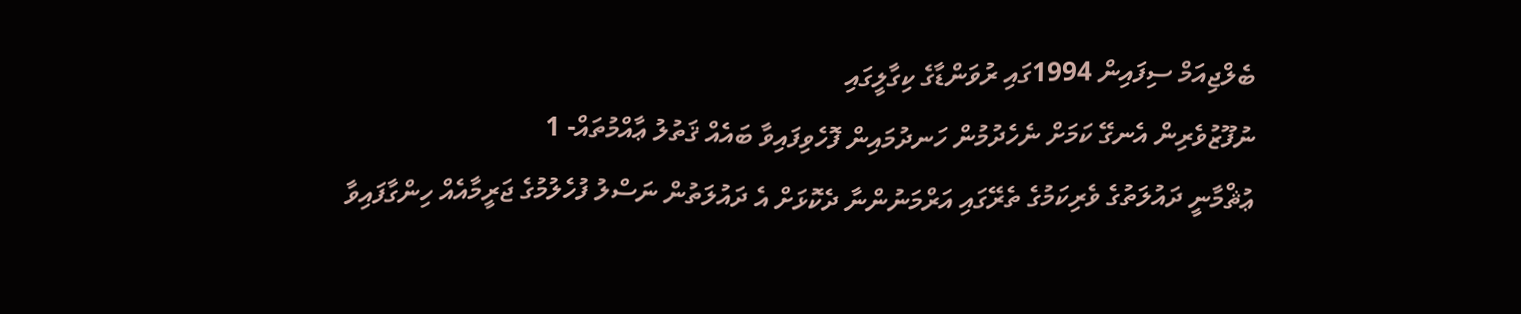ބެލްޖިއަމް ސިފައިން 1994ގައި ރުވަންޑާގެ ކިގާލީގައި
ނުފޫޒުވެރިން އެނގޭ ކަމަށް ނެހެދުމުން ހަނދުމައިން ފޮހެވިފައިވާ ބައެއް ޤަތުލު ޢާއްމުތައް- 1
ޢުޘްމާނީ ދައުލަތުގެ ވެރިކަމުގެ ތެރޭގައި އަރްމަނުންނާ ދެކޮޅަށް އެ ދައުލަތުން ނަސްލު ފުހެލުމުގެ ޖަރީމާއެއް ހިންގާފައިވާ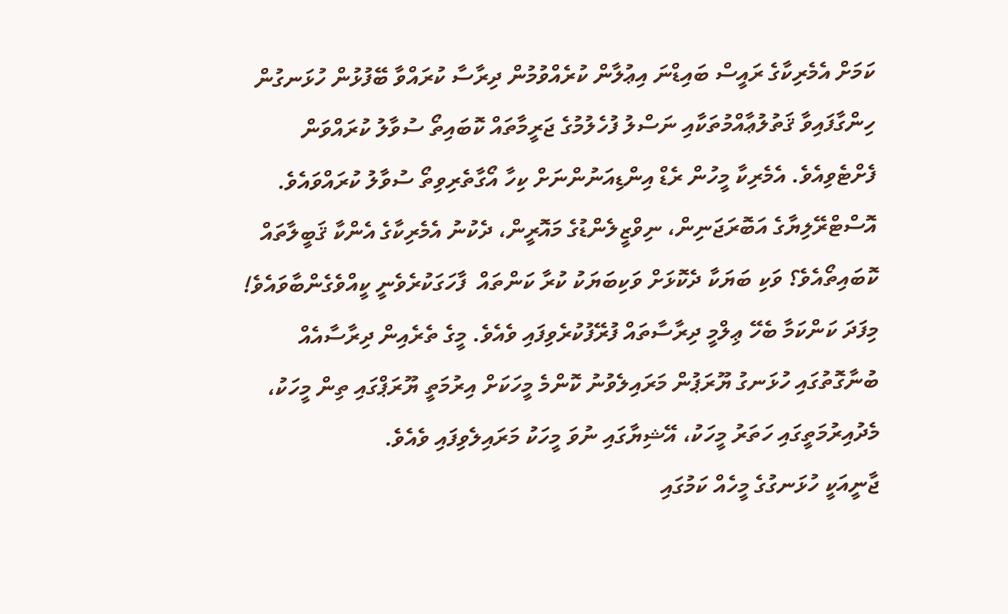ކަމަށް އެމެރިކާގެ ރައީސް ބައިޑްނަ އިޢުލާން ކުރެއްވުމުން ދިރާސާ ކުރައްވާ ބޭފުޅުން ހުޅަނގުން ހިންގާފައިވާ ޤަތުލުޢާއްމުތަކާއި ނަސްލު ފުހެލުމުގެ ޖަރީމާތައް ކޮބައިތޯ ސުވާލު ކުރައްވަން ފެށްޓެވިއެވެ. އެމެރިކާ މީހުން ރެޑް އިންޑިއަނުންނަށް ކިހާ އޯގާތެރިވިތޯ ސުވާލު ކުރައްވައެވެ. އޮސްޓްރޭލިޔާގެ އަބޮރަޖަނިން، ނިވްޒީލެންޑުގެ މައޮރީން، ދެކުނު އެމެރިކާގެ އެންކާ ޤަބީލާތައް ކޮބައިތޯއެވެ؟ ވަކި ބަޔަކާ ދެކޮޅަށް ވަކިބަޔަކު ކުރާ ކަންތައް  ފާހަގަކުރެވެނީ ކީއްވެގެންބާވައެވެ!
މިފަދަ ކަންކަމާ ބެހޭ ޢިލްމީ ދިރާސާތައް ފުރޭފުކުރެވިފައި ވެއެވެ. މީގެ ތެރެއިން ދިރާސާއެއް ބުނާގޮތުގައި ހުޅަނގު ޔޫރަޕުން މަރައިލެވުނު ކޮންމެ މީހަކަށް އިރުމަތީ ޔޫރަޕްގައި ތިން މީހަކު، މެދުއިރުމަތީގައި ހަތަރު މީހަކު، އޭޝިޔާގައި ނުވަ މީހަކު މަރައިލެވިފައި ވެއެވެ.
ޖާނީއަކީ ހުޅަނގުގެ މީހެއް ކަމުގައި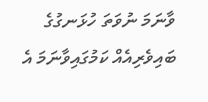ވާނަމަ ނުވަތަ ހުޅަނގުގެ ބައިވެރިއެއް ކަމުގައިވާނަމަ އެ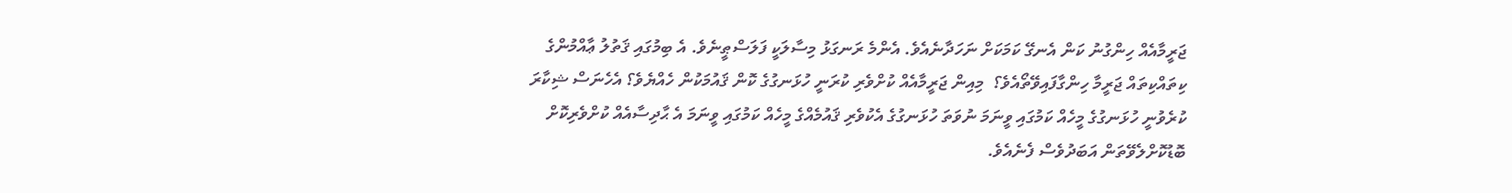ޖަރީމާއެއް ހިންގުނު ކަން އެނގޭ ކަމަކަށް ނަހަދާނެއެވެ. އެންމެ ރަނގަޅު މިސާލަކީ ފަލަސްޠީނެވެ. އެ ބިމުގައި ޤަތުލު ޢާއްމުންގެ ކިތައްކިތައް ޖަރީމާ ހިންގާފައިވޭތޯއެވެ؟  މިއިން ޖަރީމާއެއް ކުށްވެރި ކުރަނީ ހުޅަނގުގެ ކޮން ޤައުމަކުން ހެއްޔެވެ؟ އެހެނަސް ޝިކާރަ ކުރެވުނީ ހުޅަނގުގެ މީހެއް ކަމުގައި ވީނަމަ ނުވަތަ ހުޅަނގުގެ އެކުވެރި ޤައުމެއްގެ މީހެއް ކަމުގައި ވީނަމަ އެ ޙާދިސާއެއް ކުށްވެރިކޮށް ބޮޑުކޮށްލެވޭތަން އަބަދުވެސް ފެނެއެވެ.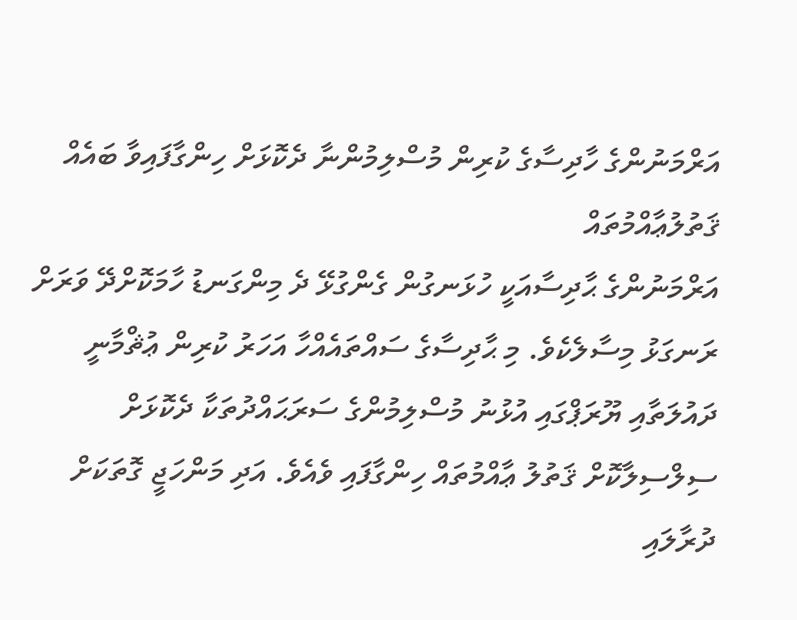އަރްމަނުންގެ ހާދިސާގެ ކުރިން މުސްލިމުންނާ ދެކޮޅަށް ހިންގާފައިވާ ބައެއް ޤަތުލުޢާއްމުތައް
އަރްމަނުންގެ ޙާދިސާއަކީ ހުޅަނގުން ގެންގުޅޭ ދެ މިންގަނޑު ހާމަކޮށްދޭ ވަރަށް ރަނގަޅު މިސާލެކެވެ. މި ޙާދިސާގެ ސައްތައެއްހާ އަހަރު ކުރިން ޢުޘްމާނީ ދައުލަތާއި ޔޫރަޕްގައި އުޅުނު މުސްލިމުންގެ ސަރަޙައްދުތަކާ ދެކޮޅަށް ސިލްސިލާކޮށް ޤަތުލު ޢާއްމުތައް ހިންގާފައި ވެއެވެ. އަދި މަންހަޖީ ގޮތަކަށް ދުރާލައި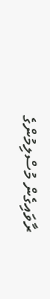ރާވައިގެން މުސްލިމުންގެ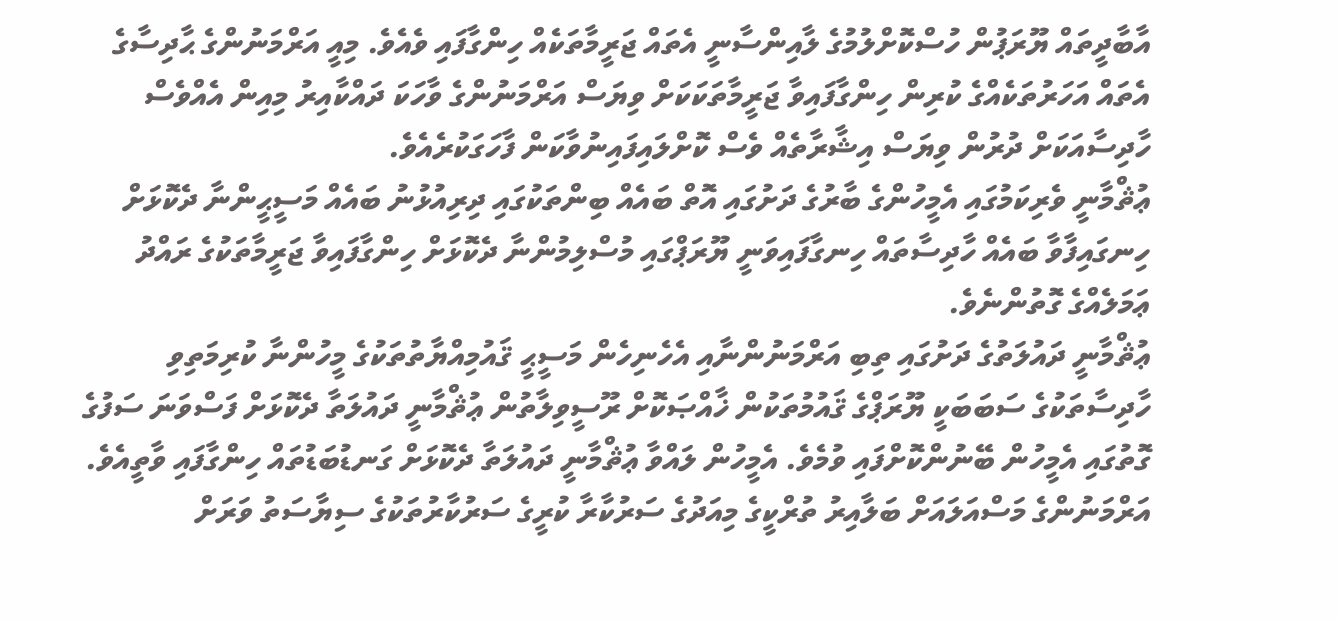އާބާދީތައް ޔޫރަޕުން ހުސްކޮށްލުމުގެ ލާއިންސާނީ އެތައް ޖަރީމާތަކެއް ހިންގާފައި ވެއެވެ. މިއީ އަރްމަނުންގެ ޙާދިސާގެ އެތައް އަހަރުތަކެއްގެ ކުރިން ހިންގާފައިވާ ޖަރީމާތަކަކަށް ވިޔަސް އަރްމަނުންގެ ވާހަކަ ދައްކާއިރު މިއިން އެއްވެސް ހާދިސާއަކަށް ދުރުން ވިޔަސް އިޝާރާތެއް ވެސް ކޮށްލައިފައިނުވާކަން ފާހަގަކުރެއެވެ.
ޢުޘްމާނީ ވެރިކަމުގައި އެމީހުންގެ ބާރުގެ ދަށުގައި އޮތް ބައެއް ބިންތަކުގައި ދިރިއުޅުނު ބައެއް މަސީޙީންނާ ދެކޮޅަށް ހިނގައިފާވާ ބައެއް ހާދިސާތައް ހިނގާފައިވަނީ ޔޫރަޕްގައި މުސްލިމުންނާ ދެކޮޅަށް ހިންގާފައިވާ ޖަރީމާތަކުގެ ރައްދު ޢަމަލެއްގެ ގޮތުންނެވެ.
ޢުޘްމާނީ ދައުލަތުގެ ދަށުގައި ތިބި އަރްމަނުންނާއި އެހެނިހެން މަސީޙީ ޤައުމިއްޔާތުތަކުގެ މީހުންނާ ކުރިމަތިވި ހާދިސާތަކުގެ ސަބަބަކީ ޔޫރަޕްގެ ޤައުމުތަކުން ޚާއްޞަކޮށް ރޫސީވިލާތުން ޢުޘްމާނީ ދައުލަތާ ދެކޮޅަށް ފަސްވަނަ ސަފުގެ ގޮތުގައި އެމީހުން ބޭނުންކޮށްފައި ވުމެވެ. އެމީހުން ލައްވާ ޢުޘްމާނީ ދައުލަތާ ދެކޮޅަށް ގަނޑުބަޑުތައް ހިންގާފައި ވާތީއެވެ.
އަރްމަނުންގެ މަސްއަލައަށް ބަލާއިރު ތުރްކީގެ މިއަދުގެ ސަރުކާރާ ކުރީގެ ސަރުކާރުތަކުގެ ސިޔާސަތު ވަރަށް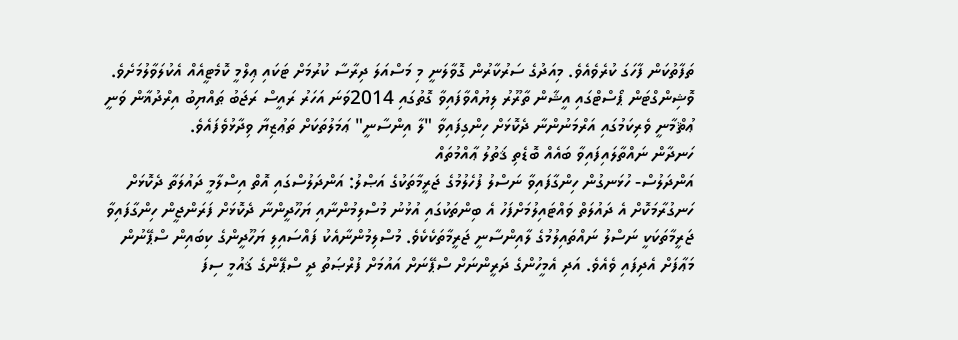ތަފާތުކަން ފާހަގަ ކުރެވެއެވެ. މިއަދުގެ ސަރުކާރުން ގޮވާލަނީ މި މަސްއަލަ ދިރާސާ ކުރުމަށް ޓަކައި ޢިލްމީ ކޮމެޓީއެއް އެކުލަވާލުމަށެވެ. ވޮޝިންގްޓަން ޕޯސްޓްގައި އީޝާން ތާރޫރު ލިޔުއްވާފައިވާ ގޮތުގައި 2014ވަނަ އަހަރު ރައީސް ރަޖަބު ޠައްޔިބު އިރްދުޣާން ވަނީ ޢުޘްމާނީ ވެރިކަމުގައި އަރްމަނުންނާ ދެކޮޅަށް ހިންގިފައިވާ "ލާ އިންސާނީ" ޢަމަލުތަކަށް ތަޢުޒިޔާ ވިދާޅުވެފައެވެ.
ހަނދާން ނައްތާލައިފައިވާ ބައެއް ބޮޑެތި ޤަތުލު ޢާއްމުތައް
އަންދަލުސް- ހުޅަނގުން ހިންގާފައިވާ ނަސްލު ފުހެލުމުގެ ޖަރީމާތަކުގެ އަޞްލު: އަންދަލުސްގައި އޮތް އިސްލާމީ ދައުލަތާ ދެކޮޅަށް ހަނގުރާމަކޮށް އެ ދައުލަތް ވައްޓައިލުމަށްފަހު އެ ބިންތަކުގައި އުޅުނު މުސްލިމުންނާއި ޔަހޫދީންނާ ދެކޮޅަށް ފަރަންޖީން ހިންގާފައިވާ ޖަރީމާތަކަކީ ނަސްލު ނައްތައިލުމުގެ ލާއިންސާނީ ޖަރީމާތަކެކެވެ. މުސްލިމުންނާއެކު ފައްސައިލި ޔަހޫދީންގެ ކިބައިން ސްޕޭނުން މަޢާފަށް އެދިފައި ވެއެވެ. އަދި އެމީހުންގެ ދަރީންނަށް ސްޕޭނަށް އައުމަށް ފުރްޞަތު ދީ ސްޕޭންގެ ޤައުމީ ސިފަ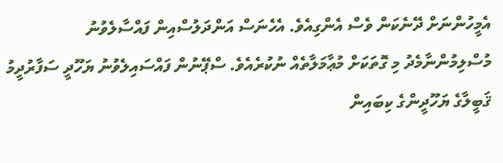އެމީހުންނަށް ދޭނެކަން ވެސް އެންގިއެވެ. އެހެނަސް އަންދަލުސްއިން ފައްސާލެވުނު މުސްލިމުންނާމެދު މި ގޮތަކަށް މުޢާމަލާތެއް ނުކުރެއެވެ. ސްޕޭނުން ފައްސައިލެވުނު ޔަހޫދީ ސަފާރުދީމު ޤަބީލާގެ ޔަހޫދީންގެ ކިބައިން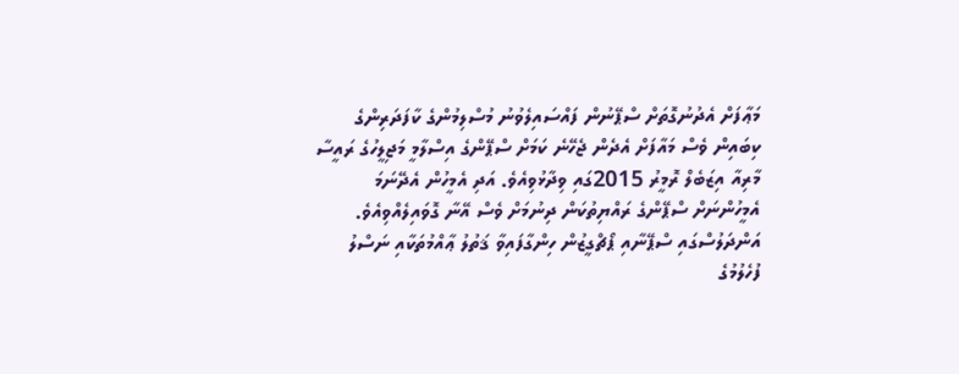މަޢާފަށް އެދުނުގޮތަށް ސްޕޭނުން ފައްސައިލެވުނު މުސްލިމުންގެ ކާފަދަރިންގެ ކިބައިން ވެސް މައާފަށް އެދެން ޖެހޭނެ ކަމަށް ސްޕޭންގެ އިސްލާމީ މަޖިލީހުގެ ރައީސާ މާރިއާ އިޒަބެލް ރޮމީރު 2015ގައި ވިދާޅުވިއެވެ. އަދި އެމީހުން އެދޭނަމަ އެމީހުންނަށް ސްޕޭންގެ ރައްޔިތުކަން ދިނުމަށް ވެސް އޭނާ ގޮވައިލެއްވިއެވެ.
އަންދަލުސްގައި ސްޕޭނާއި ޕޯޗްގީޒުން ހިންގާފައިވާ ޤަތުލު ޢާއްމުތަކާއި ނަސްލު ފުހެލުމުގެ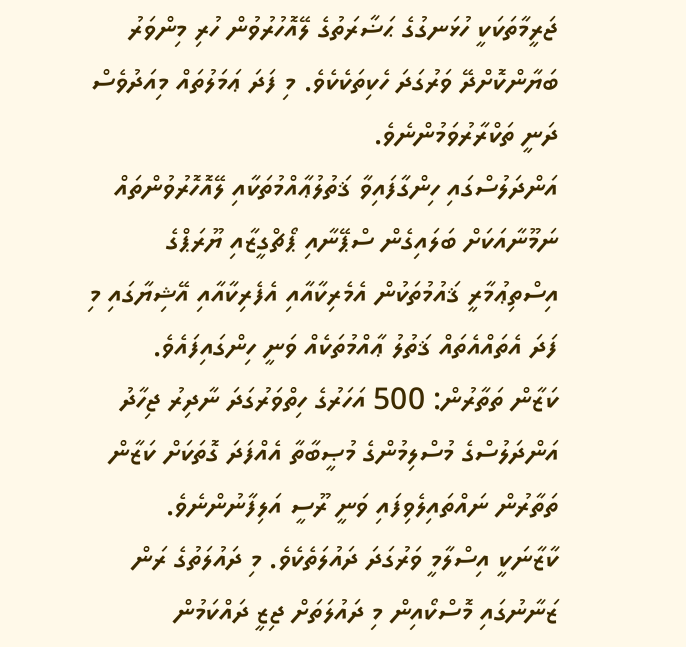ޖަރީމާތަކަކީ ހުޅަނގުގެ ޙަޟާރަތުގެ ލޭއޮހުރުވުން ހުރި މިންވަރު ބަޔާންކޮށްދޭ ވަރުގަދަ ހެކިތަކެކެވެ. މި ފަދަ ޢަމަލުތައް މިއަދުވެސް ދަނީ ތަކްރާރުވަމުންނެވެ.
އަންދަލުސްގައި ހިންގާފައިވާ ޤަތުލުޢާއްމުތަކާއި ލޭއޮހޮރުވުންތައް ނަމޫނާއަކަށް ބަލައިގެން ސްޕޭނާއި ޕޯޗްގީޒާއި ޔޫރަޕްގެ އިސްތިޢުމާރީ ޤައުމުތަކުން އެމެރިކާއާއި އެފެރިކާއާއި އޭޝިޔާގައި މި ފަދަ އެތައްއެތައް ޤަތުލު ޢާއްމުތަކެއް ވަނީ ހިންގައިފައެވެ.
ކަޒާން ތަތާރުން: 500 އަހަރުގެ ހިތްވަރުގަދަ ނާދިރު ޖިހާދު
އަންދަލުސްގެ މުސްލިމުންގެ މުޞީބާތާ އެއްފަދަ ގޮތަކަށް ކަޒާން ތަތާރުން ނައްތައިލެވިފައި ވަނީ ރޫސީ އަލިފާނުންނެވެ.
ކާޒާނަކީ އިސްލާމީ ވަރުގަދަ ދައުލަތެކެވެ. މި ދައުލަތުގެ ރަން ޒަނާނުގައި މޮސްކޯއިން މި ދައުލަތަށް ޖިޒީ ދައްކަމުން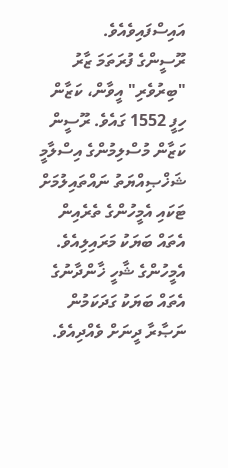އައިސްފައިވެއެވެ.
ރޫސީންގެ ފުރަތަމަ ޒާރު "ބިރުވެރި" އީވާން، ކަޒާން ހިފީ 1552 ގައެވެ. ރޫސީން ކަޒާން މުސްލިމުންގެ އިސްލާމީ ޝަޚްޞިއްޔަތު ނައްތައިލުމަށް ޓަކައި އެމީހުންގެ ތެރެއިން އެތައް ބަޔަކު މަރައިލިއެވެ. އެމީހުންގެ ޝާހީ ޚާންދާނުގެ އެތައް ބަޔަކު ގަދަކަމުން ނަޞާރާ ދީނަށް ވެއްދިއެވެ.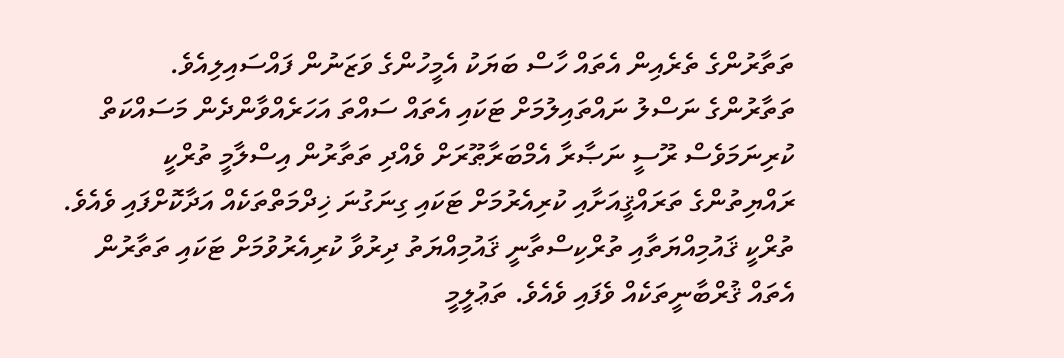ތަތާރުންގެ ތެރެއިން އެތައް ހާސް ބަޔަކު އެމީހުންގެ ވަޒަނުން ފައްސައިލިއެވެ.
ތަތާރުންގެ ނަސްލު ނައްތައިލުމަށް ޓަކައި އެތައް ސައްތަ އަހަރެއްވާންދެން މަސައްކަތް ކުރިނަމަވެސް ރޫސީ ނަޞާރާ އެމްބަރާޠޫރަށް ވެއްދި ތަތާރުން އިސްލާމީ ތުރްކީ ރައްޔިތުންގެ ތަރައްޤީއަށާއި ކުރިއެރުމަށް ޓަކައި ގިނަގުނަ ޚިދްމަތްތަކެއް އަދާކޮށްފައި ވެއެވެ. ތުރްކީ ޤައުމިއްޔަތާއި ތުރްކިސްތާނީ ޤައުމިއްޔަތު ދިރުވާ ކުރިއެރުވުމަށް ޓަކައި ތަތާރުން އެތައް ޤުރްބާނީތަކެއް ވެފައި ވެއެވެ. ތަޢުލީމީ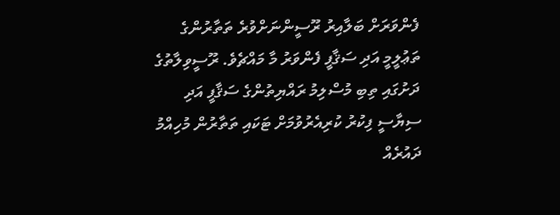ފެންވަރަށް ބަލާއިރު ރޫސީންނަށްވުރެ ތަތާރުންގެ ތަޢުލީމީ އަދި ސަޤާފީ ފެންވަރު މާ މައްޗެވެ. ރޫސީވިލާތުގެ ދަށުގައި ތިބި މުސްލިމު ރައްޔިތުންގެ ސަޤާފީ އަދި ސިޔާސީ ފިކުރު ކުރިއެރުވުމަށް ޓަކައި ތަތާރުން މުހިއްމު ދައުރެއް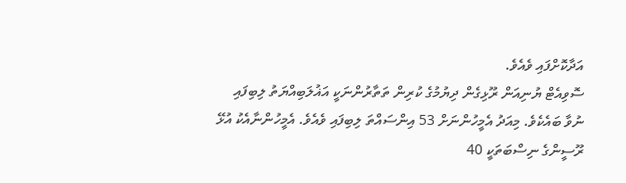އަދާކޮށްފައި ވެއެވެ.
ސޮވިއެޓް ޔުނިއަން ރޫޅިގެން ދިޔުމުގެ ކުރިން ތަތާރުންނަކީ އަޣުލަބިއްޔަތު ލިބިފައި ނުވާ ބައެކެވެ. މިއަދު އެމީހުންނަށް 53 އިންސައްތަ ލިބިފައި ވެއެވެ. އެމީހުންނާއެކު އުޅޭ ރޫސީންގެ ނިސްބަތަކީ 40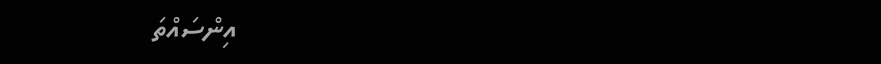އިންސައްތަ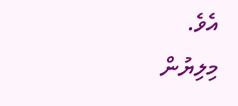އެވެ.
މިލިޔުން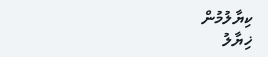ކިޔާލުމުން
ޚިޔާލު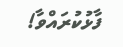ފާޅުކުރައްވާ!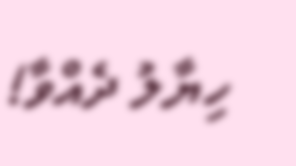ހިޔާލު ދެއްވާ!